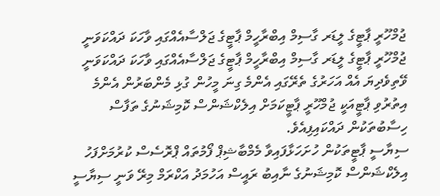ޖުމްހޫރީ ޕާޓީގެ ލީޑަރ ގާސިމް އިބްރާހީމް ޕާޓީގެ ޖަލްސާއެއްގައި ވާހަކަ ދައްކަވަނީ
ޖުމްހޫރީ ޕާޓީގެ ލީޑަރ ގާސިމް އިބްރާހީމް ޕާޓީގެ ޖަލްސާއެއްގައި ވާހަކަ ދައްކަވަނީ
ވޭތިވެދިޔަ އެއް އަހަރުގެ ތެރޭގައި އެންމެ ގިނަ މީހުން ގުޅި މެންބަރުން އެންމެ އިތުރުވި ޕާޓީއަކީ ޖުމްހޫރީ ޕާޓީކަމަށް އިލެކްޝަންސް ކޮމިޝަނުގެ ތަފާސް ހިސާބުތަކުން ދައްކައިފިއެވެ.
ސިޔާސީ ޕާޓީތަކުން ހުށަހަޅާފައިވާ މެމްބާޝިޕް ފޯމުތައް ޕްރޮސެސް ކުރުމަށްފަހު އިލެކްޝަންސް ކޮމިޝަނުގެ ނާއިބު ރައީސް އަހުމަދު އަކްރަމް މިރޭ ވަނީ ސިޔާސީ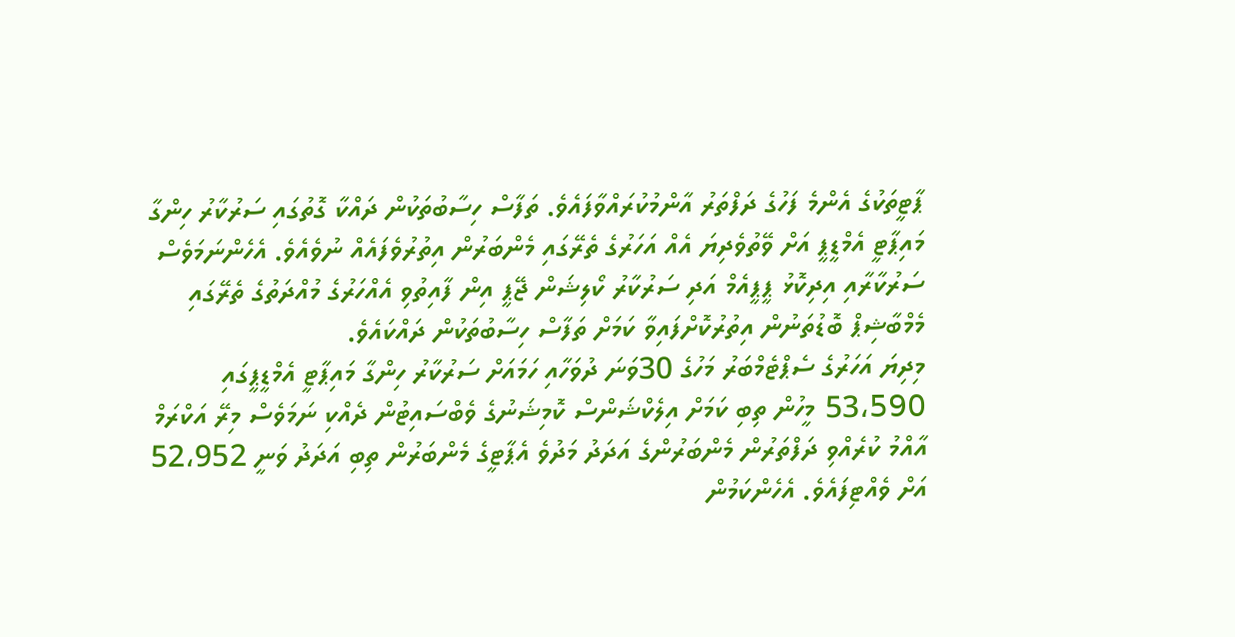ޕާޓީތަކުގެ އެންމެ ފަހުގެ ދަފްތަރު އާންމުކުރައްވާފައެވެ. ތަފާސް ހިސާބުތަކުން ދައްކާ ގޮތުގައި ސަރުކާރު ހިންގާ މައިޕާޓީ އެމްޑީޕީ އަށް ވޭތުވެދިޔަ އެއް އަހަރުގެ ތެރޭގައި މެންބަރުން އިތުރުވެފައެއް ނުވެއެވެ. އެހެންނަމަވެސް ސަރުކާރާއި އިދިކޮޅު ޕީޕީއެމް އަދި ސަރުކާރު ކޯލިޝަން ޖޭޕީ އިން ފާއިތުވި އެއްހަރުގެ މުއްދަތުގެ ތެރޭގައި މެމްބާޝިޕް ބޮޑުތަނުން އިތުރުކޮށްފައިވާ ކަމަށް ތަފާސް ހިސާބުތަކުން ދައްކައެވެ.
މިދިޔަ އަހަރުގެ ސެޕްޓެމްބަރު މަހުގެ 30ވަނަ ދުވަހާއި ހަމައަށް ސަރުކާރު ހިންގާ މައިޕާޓީ އެމްޑީޕީގައި 53،590 މީހުން ތިބި ކަމަށް އިލެކްޝަންސް ކޮމިޝަނުގެ ވެބްސައިޓުން ދެއްކި ނަމަވެސް މިރޭ އަކްރަމް އާއްމު ކުރެއްވި ދަފްތަރުން މެންބަރުންގެ އަދަދު މަދުވެ އެޕާޓީގެ މެންބަރުން ތިބި އަދަދު ވަނީ 52،952 އަށް ވެއްޓިފައެވެ. އެހެންކަމުން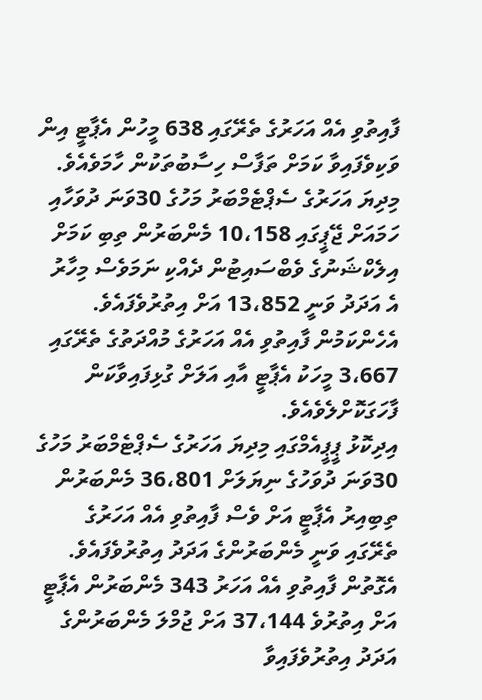ފާއިތުވި އެއް އަހަރުގެ ތެރޭގައި 638 މީހުން އެޕާޓީ އިން ވަކިވެފައިވާ ކަމަށް ތަފާސް ހިސާބުތަކުން ހާމަވެއެވެ.
މިދިޔަ އަހަރުގެ ސެޕްޓެމްބަރު މަހުގެ 30ވަނަ ދުވަހާއި ހަމައަށް ޖޭޕީގައި 10،158 މެންބަރުން ތިބި ކަމަށް އިލެކްޝަނުގެ ވެބްސައިޓުން ދެއްކި ނަމަވެސް މިހާރު އެ އަދަދު ވަނީ 13،852 އަށް އިތުރުވެފައެވެ. އެހެންކަމުން ފާއިތުވި އެއް އަހަރުގެ މުއްދަތުގެ ތެރޭގައި 3،667 މީހަކު އެޕާޓީ އާއި އަލަށް ގުޅިފައިވާކަން ފާހަގަކޮށްލެވެއެވެ.
އިދިކޮޅު ޕީޕީއެމްގައި މިދިޔަ އަހަރުގެ ސެޕްޓެމްބަރު މަހުގެ 30ވަނަ ދުވަހުގެ ނިޔަލަށް 36،801 މެންބަރުން ތިބިއިރު އެޕާޓީ އަށް ވެސް ފާއިތުވި އެއް އަހަރުގެ ތެރޭގައި ވަނީ މެންބަރުންގެ އަދަދު އިތުރުވެފައެވެ. އެގޮތުން ފާއިތުވި އެއް އަހަރު 343 މެންބަރުން އެޕާޓީ އަށް އިތުރުވެ 37،144 އަށް ޖުމްލަ މެންބަރުންގެ އަދަދު އިތުރުވެފައިވާ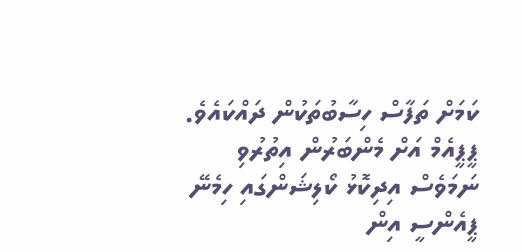ކަމަށް ތަފާސް ހިސާބުތަކުން ދައްކައެވެ.
ޕީޕީއެމް އަށް މެންބަރުން އިތުރުވި ނަމަވެސް އިދިކޮޅު ކޯލިޝަންގައި ހިމެނޭ ޕީއެންސީ އިން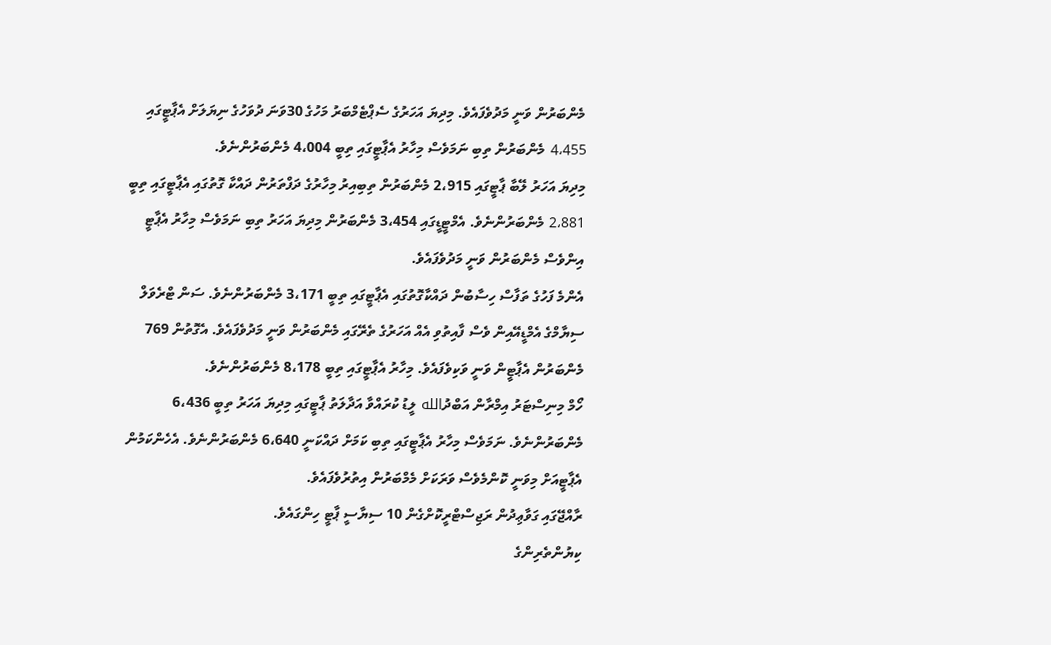މެންބަރުން ވަނީ މަދުވެފައެވެ. މިދިޔަ އަހަރުގެ ސެޕްޓެމްބަރު މަހުގެ 30ވަނަ ދުވަހުގެ ނިޔަލަށް އެޕާޓީގައި 4،455 މެންބަރުން ތިބި ނަމަވެސް މިހާރު އެޕާޓީގައި ތިބީ 4،004 މެންބަރުންނެވެ.
މިދިޔަ އަހަރު ލޭބާ ޕާޓީގައި 2،915 މެންބަރުން ތިބިއިރު މިހާރުގެ ދަފްތަރުން ދައްކާ ގޮތުގައި އެޕާޓީގައި ތިބީ 2،881 މެންބަރުންނެވެ. އެމްޓީޑީގައި 3،454 މެންބަރުން މިދިޔަ އަހަރު ތިބި ނަމަވެސް މިހާރު އެޕާޓީ އިންވެސް މެންބަރުން ވަނީ މަދުވެފައެވެ.
އެންމެ ފަހުގެ ތަފާސް ހިސާބުން ދައްކާގޮތުގައި އެޕާޓީގައި ތިބީ 3،171 މެންބަރުންނެވެ. ސަން ޓްރެވަލް ސިޔާމްގެ އެމްޑީއޭއިން ވެސް ފާއިތުވި އެއް އަހަރުގެ ތެރޭގައި މެންބަރުން ވަނީ މަދުވެފައެވެ. އެގޮތުން 769 މެންބަރުން އެޕާޓީން ވަނީ ވަކިވެފައެވެ. މިހާރު އެޕާޓީގައި ތިބީ 8،178 މެންބަރުންނެވެ.
ހޯމް މިނިސްޓަރު އިމްރާން އަބްދުالله ލީޑު ކުރައްވާ އަދާލަތު ޕާޓީގައި މިދިޔަ އަހަރު ތިބީ 6،436 މެންބަރުންނެވެ. ނަމަވެސް މިހާރު އެޕާޓީގައި ތިބި ކަމަށް ދައްކަނީ 6،640 މެންބަރުންނެވެ. އެހެންކަމުން އެޕާޓީއަށް މިވަނީ ކޮންމެވެސް ވަރަކަށް މެމްބަރުން އިތުރުވެފައެވެ.
ރާއްޖޭގައި ގަވާޢިދުން ރަޖިސްޓްރީކޮށްގެން 10 ސިޔާސީ ޕާޓީ ހިންގައެވެ.
ކިޔުންތެރިންގެ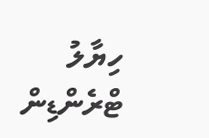ހިޔާލު
ޓްރެންޑިން